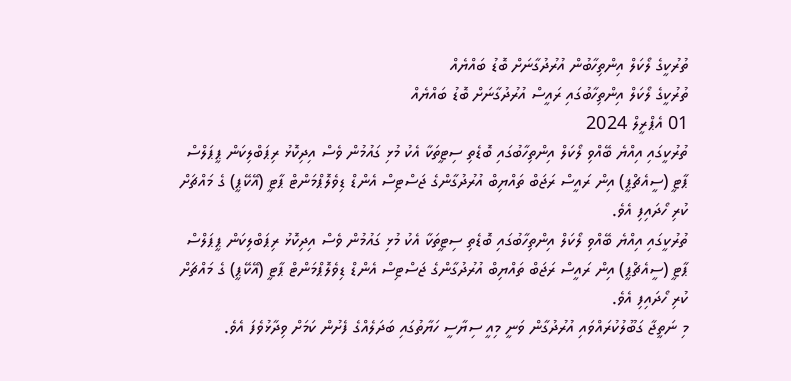ތުރުކީގެ ލޯކަލް އިންތިހާބުން އުރުދުގާނަށް ބޮޑު ބައްޔެއް
ތުރުކީގެ ލޯކަލް އިންތިހާބުގައި ރައީސް އުރުދުގާނަށް ބޮޑު ބައްޔެއް
01 އެޕްރީލް 2024
ތުރުކީގައި އިއްޔެ ބޭއްވި ލޯކަލް އިންތިހާބުގައި ބޮޑެތި ސިޓީތަކާ އެކު މުޅި ގައުމުން ވެސް އިދިކޮޅު ރިޕަބްލިކަން ޕީޕަލްސް ޕާޓީ (ސީއެޗްޕީ) އިން ރައީސް ރަޖަބް ތައްޔިބް އުރުދުގާންގެ ޖަސްޓިސް އެންޑް ޑިވެލޮޕްމަންޓް ޕާޓީ (އޭކޭޕީ) ގެ މައްޗަށް ކުރި ހޯދައިފި އެވެ.
ތުރުކީގައި އިއްޔެ ބޭއްވި ލޯކަލް އިންތިހާބުގައި ބޮޑެތި ސިޓީތަކާ އެކު މުޅި ގައުމުން ވެސް އިދިކޮޅު ރިޕަބްލިކަން ޕީޕަލްސް ޕާޓީ (ސީއެޗްޕީ) އިން ރައީސް ރަޖަބް ތައްޔިބް އުރުދުގާންގެ ޖަސްޓިސް އެންޑް ޑިވެލޮޕްމަންޓް ޕާޓީ (އޭކޭޕީ) ގެ މައްޗަށް ކުރި ހޯދައިފި އެވެ.
މި ނަތީޖާ ގަބޫލުކުރައްވައި އުރުދުގާން ވަނީ މިއީ ސިޔާސީ ހަޔާތުގައި ބަދަލެއްގެ ފެށުން ކަމަށް ވިދާޅުވެފަ އެވެ.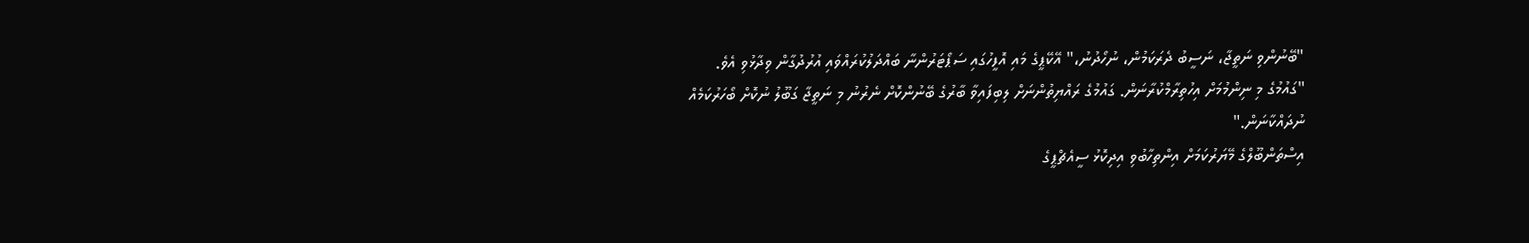"ބޭނުންވި ނަތީޖާ، ނަސީބު ދެރަކަމުން، ނުހޯދުނު،" އޭކޭޕީގެ މައި އޮފީހުގައި ސަޕޯޓަރުންނާ ބައްދަލުކުރައްވައި އުރުދުގާން ވިދާޅުވި އެވެ.
"ގައުމުގެ މި ނިންމުމަށް އިހުތިރާމްކުރާނަން. ގައުމުގެ ރައްޔިތުންނަށް ލިބިފައިވާ ބާރުގެ ބޭނުންކޮށް ނެރުނު މި ނަތީޖާ ގަބޫލު ނުކޮށް ބޯހަރުކަމެއް ނުދައްކާނަން."
އިސްތަންބޫލްގެ މޭޔަރުކަމަށް އިންތިހާބުވި އިދިކޮޅު ސީއެޗްޕީގެ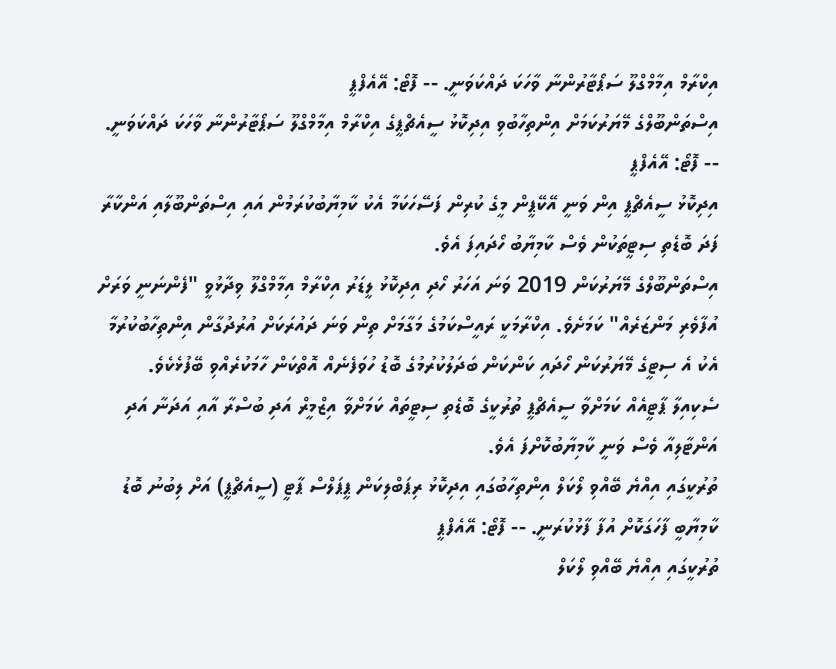އިކްރާމް އިމާމްގްލޫ ސަޕޯޓާރުންނާ ވާހަކަ ދައްކަވަނީ. -- ފޮޓޯ: އޭއެފްޕީ
އިސްތަންބޫލްގެ މޭޔަރުކަމަށް އިންތިހާބުވި އިދިކޮޅު ސީއެޗްޕީގެ އިކްރާމް އިމާމްގްލޫ ސަޕޯޓާރުންނާ ވާހަކަ ދައްކަވަނީ. -- ފޮޓޯ: އޭއެފްޕީ
އިދިކޮޅު ސީއެޗްޕީ އިން ވަނީ އޭކޭޕީން މީގެ ކުރިން ފަސޭހަކަމާ އެކު ކާމިޔާބުކުރަމުން އައި އިސްތަންބޫލާއި އަންކާރާ ފަދަ ބޮޑެތި ސިޓީތަކުން ވެސް ކާމިޔާބު ހޯދައިފަ އެވެ.
އިސްތަންބޫލްގެ މޭޔަރުކަން 2019 ވަނަ އަހަރު ހޯދި އިދިކޮޅު ލީޑަރު އިކްރާމް އިމާމްގްލޫ ވިދާޅުވީ "ފެންނަނީ ވަރަށް އުފާވެރި މަންޒަރެއް" ކަމަށެވެ. އިކްރާމަކީ ރައީސްކަމުގެ މަގާމަށް ތިން ވަނަ ދައުރަކަށް އުރުދުގާން އިންތިހާބުކުރުމާ އެކު އެ ސިޓީގެ މޭޔަރުކަން ހޯދައި ކަންކަން ބަދަލުކުރުމުގެ ބޮޑު ހުވަފެނެއް އޮތްކަން ހާމަކުރެއްވި ބޭފުޅެކެވެ.
ސެކިއިލާ ޕާޓީއެއް ކަމަށްވާ ސީއެޗްޕީ ތުރުކީގެ ބޮޑެތި ސިޓީތައް ކަމަށްވާ އިޒްމީރް އަދި ބުސްރާ އާއި އަދަނާ އަދި އަންޓާލިއާ ވެސް ވަނީ ކާމިޔާބުކޮށްފަ އެވެ.
ތުރުކީގައި އިއްޔެ ބޭއްވި ލޯކަލް އިންތިހާބުގައި އިދިކޮޅު ރިޕަބްލިކަން ޕީޕަލްސް ޕާޓީ (ސީއެޗްޕީ) އަށް ލިބުނު ބޮޑު ކާމިޔާބީ ފާހަގަކޮށް އުފާ ފާޅުކުރަނީ. -- ފޮޓޯ: އޭއެފްޕީ
ތުރުކީގައި އިއްޔެ ބޭއްވި ލޯކަލް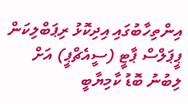އިންތިހާބުގައި އިދިކޮޅު ރިޕަބްލިކަން ޕީޕަލްސް ޕާޓީ (ސީއެޗްޕީ) އަށް ލިބުނު ބޮޑު ކާމިޔާބީ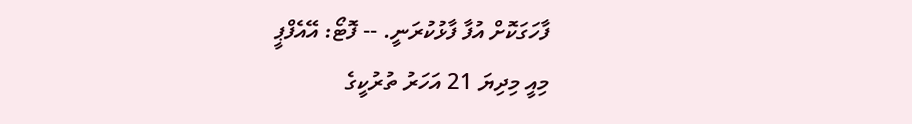ފާހަގަކޮށް އުފާ ފާޅުކުރަނީ. -- ފޮޓޯ: އޭއެފްޕީ
މިއީ މިދިޔަ 21 އަހަރު ތުރުކީގެ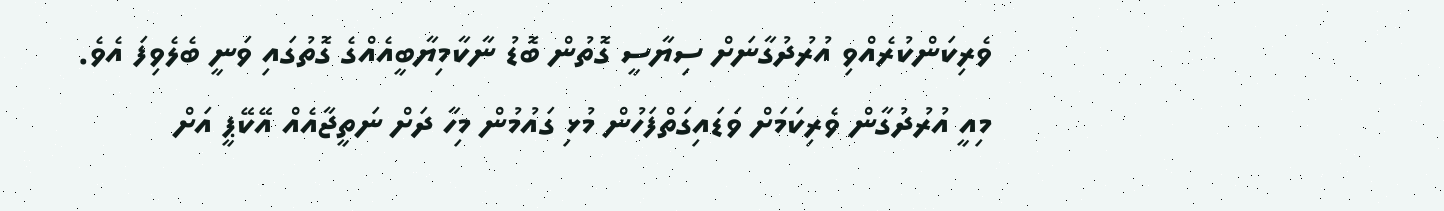ވެރިކަންކުރެއްވި އުރުދުގާނަށް ސިޔާސީ ގޮތުން ބޮޑު ނާކާމިޔާބީއެއްގެ ގޮތުގައި ވަނީ ބެލެވިފަ އެވެ. މިއީ އުރުދުގާން ވެރިކަމަށް ވަޑައިގަތްފަހުން މުޅި ގައުމުން މިހާ ދަށް ނަތީޖާއެއް އޭކޭޕީ އަށް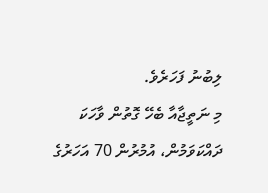ލިބުނު ފަހަރެވެ.
މި ނަތީޖާއާ ބެހޭ ގޮތުން ވާހަކަ ދައްކަވަމުން، އުމުރުން 70 އަހަރުގެ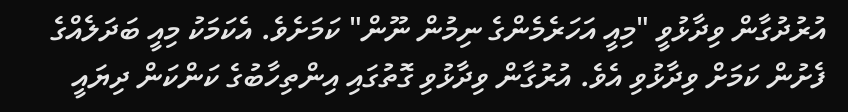އުރުދުގާން ވިދާޅުވީ "މިއީ އަހަރެމެންގެ ނިމުން ނޫން" ކަމަށެވެ. އެކަމަކު މިއީ ބަދަލެއްގެ ފެށުން ކަމަށް ވިދާޅުވި އެވެ. އުރުގާން ވިދާޅުވި ގޮތުގައި އިންތިހާބުގެ ކަންކަން ދިޔައީ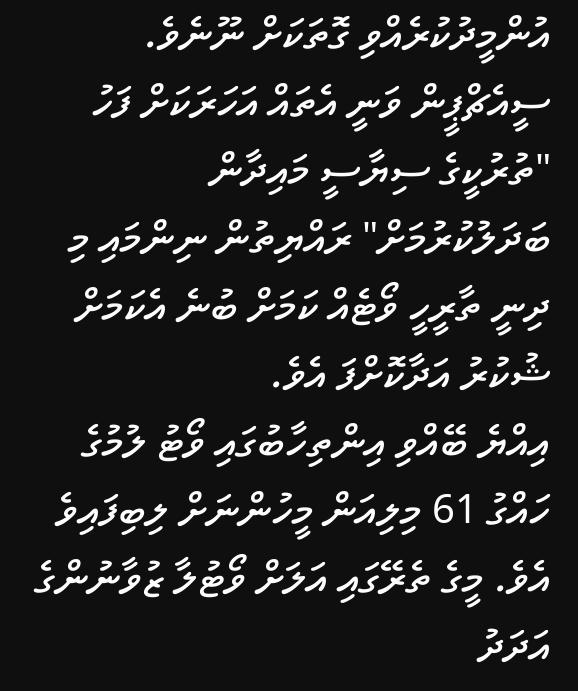އުންމީދުކުރެއްވި ގޮތަކަށް ނޫނެވެ.
ސީއެޗްޕީން ވަނީ އެތައް އަހަރަކަށް ފަހު "ތުރުކީގެ ސިޔާސީ މައިދާން ބަދަލުކުރުމަށް" ރައްޔިތުން ނިންމައި މި ދިނީ ތާރީހީ ވޯޓެއް ކަމަށް ބުނެ އެކަމަށް ޝުކުރު އަދާކޮށްފަ އެވެ.
އިއްޔެ ބޭއްވި އިންތިހާބުގައި ވޯޓު ލުމުގެ ހައްގު 61 މިލިއަން މީހުންނަށް ލިބިފައިވެ އެވެ. މީގެ ތެރޭގައި އަލަށް ވޯޓުލާ ޒުވާނުންގެ އަދަދު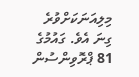މިލިއަނަކަށްވުރެ ގިނަ އެވެ. ގައުމުގެ 81 ޕްރޮވިންސުން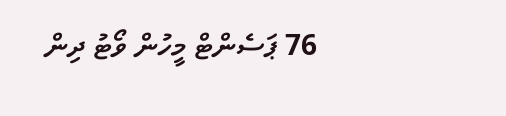76 ޕަސެންޓް މީހުން ވޯޓު ދިން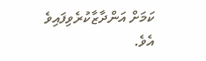ކަމަށް އަންދާޒާކުރެވިފައިވެ އެވެ.